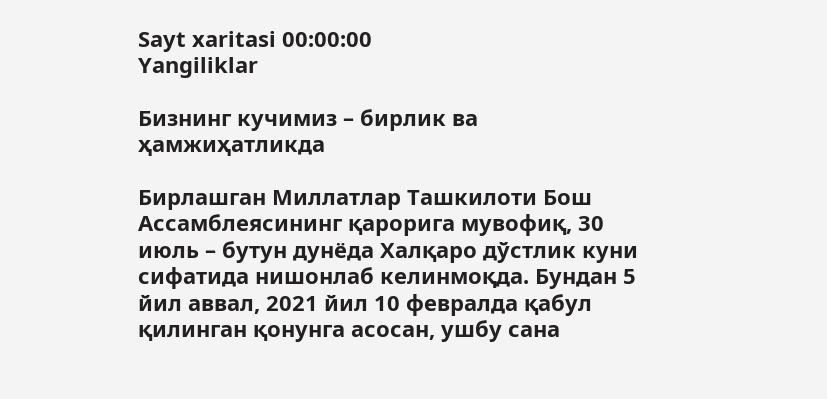Sayt xaritasi 00:00:00
Yangiliklar

Бизнинг кучимиз – бирлик ва ҳамжиҳатликда

Бирлашган Миллатлар Ташкилоти Бош Ассамблеясининг қарорига мувофиқ, 30 июль – бутун дунёда Халқаро дўстлик куни сифатида нишонлаб келинмоқда. Бундан 5 йил аввал, 2021 йил 10 февралда қабул қилинган қонунга асосан, ушбу сана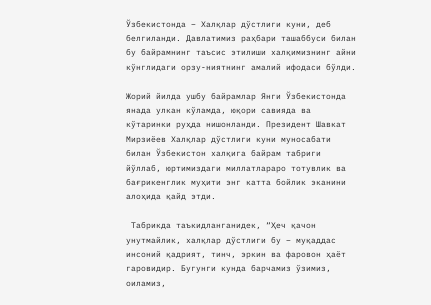Ўзбекистонда – Халқлар дўстлиги куни, деб белгиланди. Давлатимиз раҳбари ташаббуси билан бу байрамнинг таъсис этилиши халқимизнинг айни кўнглидаги орзу-ниятнинг амалий ифодаси бўлди.

Жорий йилда ушбу байрамлар Янги Ўзбекистонда янада улкан кўламда, юқори савияда ва кўтаринки руҳда нишонланди. Президент Шавкат Мирзиёев Халқлар дўстлиги куни муносабати билан Ўзбекистон халқига байрам табриги йўллаб, юртимиздаги миллатлараро тотувлик ва бағрикенглик муҳити энг катта бойлик эканини алоҳида қайд этди.

 Табрикда таъкидланганидек, “Ҳеч қачон унутмайлик, халқлар дўстлиги бу – муқаддас инсоний қадрият, тинч, эркин ва фаровон ҳаёт гаровидир. Бугунги кунда барчамиз ўзимиз, оиламиз,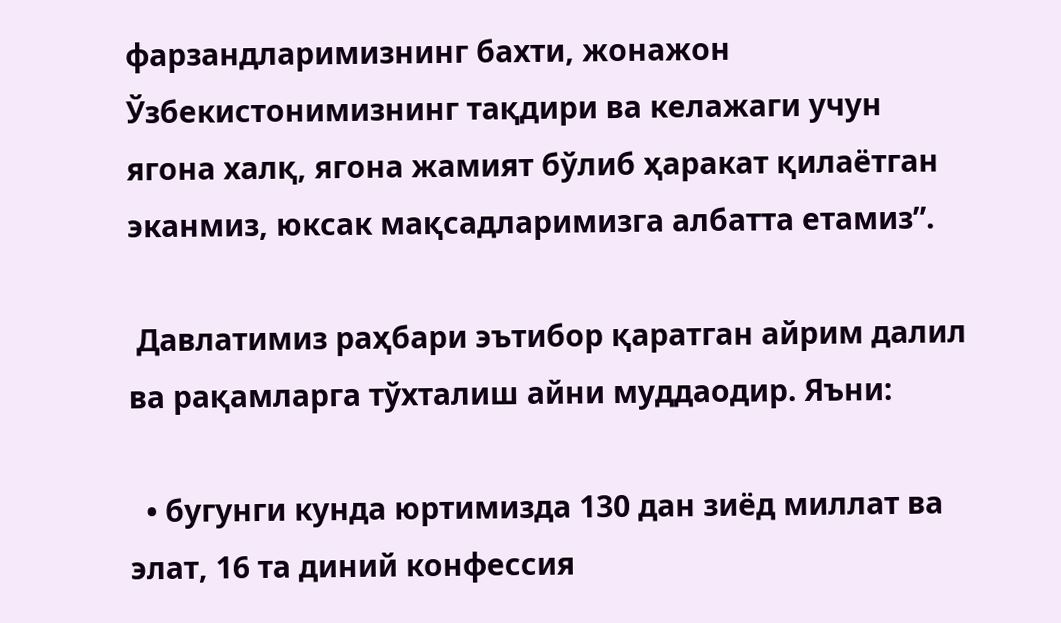фарзандларимизнинг бахти, жонажон Ўзбекистонимизнинг тақдири ва келажаги учун ягона халқ, ягона жамият бўлиб ҳаракат қилаётган эканмиз, юксак мақсадларимизга албатта етамиз”.

 Давлатимиз раҳбари эътибор қаратган айрим далил ва рақамларга тўхталиш айни муддаодир. Яъни:

  • бугунги кунда юртимизда 130 дан зиёд миллат ва элат, 16 та диний конфессия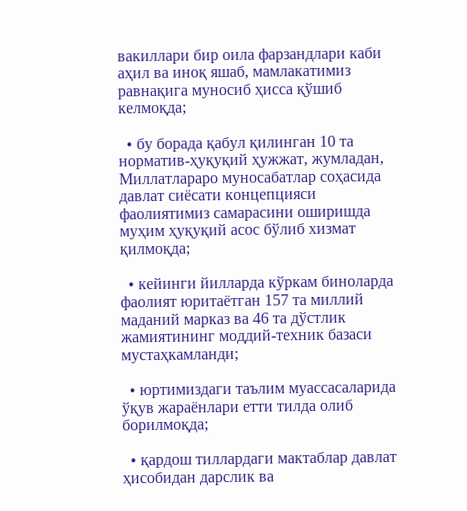вакиллари бир оила фарзандлари каби аҳил ва иноқ яшаб, мамлакатимиз равнақига муносиб ҳисса қўшиб келмоқда;

  • бу борада қабул қилинган 10 та норматив-ҳуқуқий ҳужжат, жумладан, Миллатлараро муносабатлар соҳасида давлат сиёсати концепцияси фаолиятимиз самарасини оширишда муҳим ҳуқуқий асос бўлиб хизмат қилмоқда;

  • кейинги йилларда кўркам биноларда фаолият юритаётган 157 та миллий маданий марказ ва 46 та дўстлик жамиятининг моддий-техник базаси мустаҳкамланди;

  • юртимиздаги таълим муассасаларида ўқув жараёнлари етти тилда олиб борилмоқда;

  • қардош тиллардаги мактаблар давлат ҳисобидан дарслик ва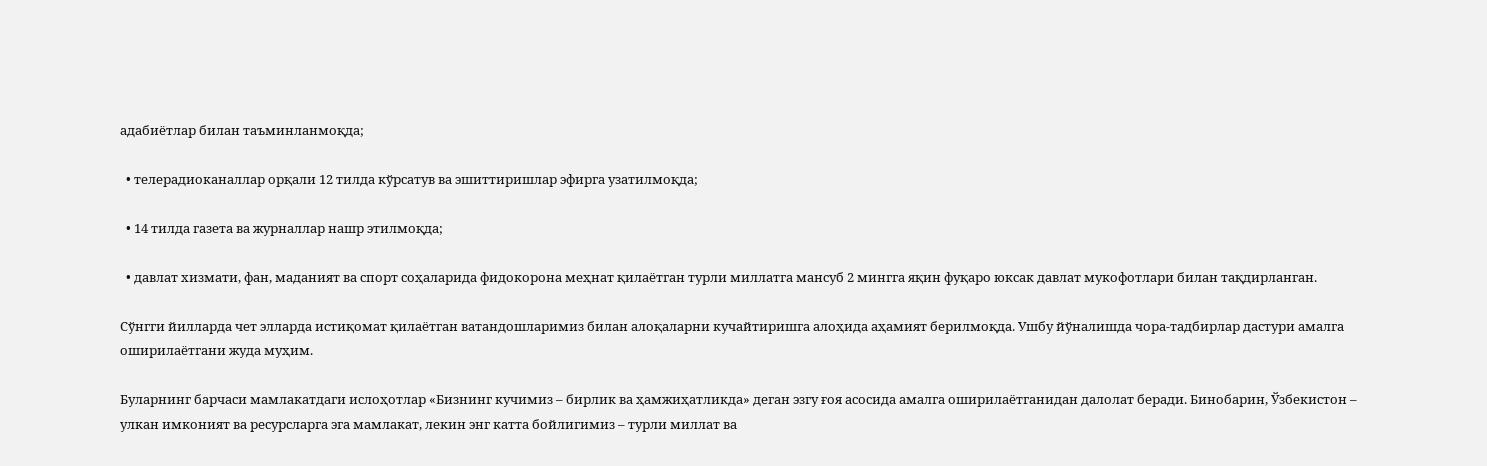адабиётлар билан таъминланмоқда;

  • телерадиоканаллар орқали 12 тилда кўрсатув ва эшиттиришлар эфирга узатилмоқда;

  • 14 тилда газета ва журналлар нашр этилмоқда;

  • давлат хизмати, фан, маданият ва спорт соҳаларида фидокорона меҳнат қилаётган турли миллатга мансуб 2 мингга яқин фуқаро юксак давлат мукофотлари билан тақдирланган.

Сўнгги йилларда чет элларда истиқомат қилаётган ватандошларимиз билан алоқаларни кучайтиришга алоҳида аҳамият берилмоқда. Ушбу йўналишда чора-тадбирлар дастури амалга оширилаётгани жуда муҳим.

Буларнинг барчаси мамлакатдаги ислоҳотлар «Бизнинг кучимиз – бирлик ва ҳамжиҳатликда» деган эзгу ғоя асосида амалга оширилаётганидан далолат беради. Бинобарин, Ўзбекистон – улкан имконият ва ресурсларга эга мамлакат, лекин энг катта бойлигимиз – турли миллат ва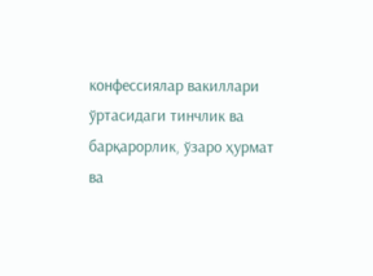конфессиялар вакиллари ўртасидаги тинчлик ва барқарорлик, ўзаро ҳурмат ва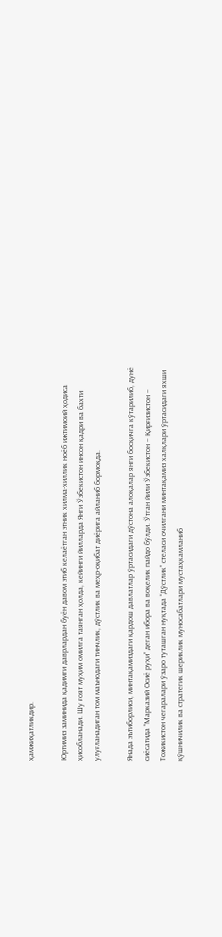ҳамжиҳатликдир.

Юртимиз заминида қадимги даврлардан буён давом этиб келаётган этник хилма-хиллик ноёб ижтимоий ҳодиса ҳисобланади. Шу ғоят муҳим омилга таянган ҳолда, кейинги йилларда Янги Ўзбекистон инсон қадри ва бахти улуғланадиган том маънодаги тинчлик, дўстлик ва меҳр-оқибат диёрига айланиб бормоқда.

Янада эътиборлиси, минтақамиздаги қардош давлатлар ўртасидаги дўстона алоқалар янги босқичга кўтарилиб, дунё сиёсатида “Марказий Осиё руҳи” деган ибора ва воқелик пайдо бўлди. Ўтган йили Ўзбекистон – Қирғизистон – Тожикистон чегаралари ўзаро туташган нуқтада “Дўстлик” стеласи очилгани минтақамиз халқлари ўртасидаги яхши қўшничилик ва стратегик шериклик муносабатлари мустаҳкамланиб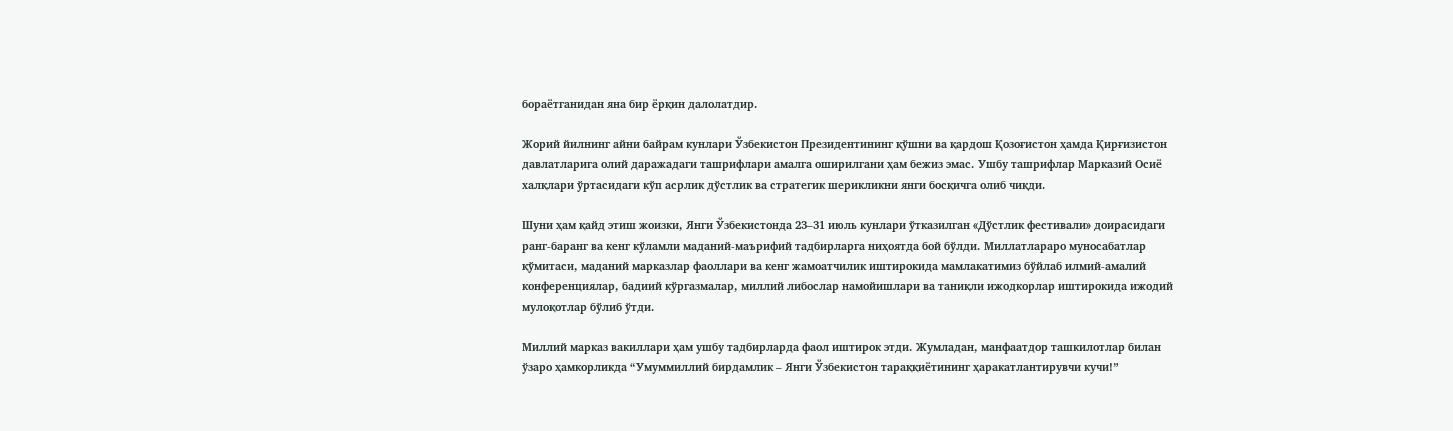бораётганидан яна бир ёрқин далолатдир.

Жорий йилнинг айни байрам кунлари Ўзбекистон Президентининг қўшни ва қардош Қозоғистон ҳамда Қирғизистон давлатларига олий даражадаги ташрифлари амалга оширилгани ҳам бежиз эмас. Ушбу ташрифлар Марказий Осиё халқлари ўртасидаги кўп асрлик дўстлик ва стратегик шерикликни янги босқичга олиб чиқди.

Шуни ҳам қайд этиш жоизки, Янги Ўзбекистонда 23–31 июль кунлари ўтказилган «Дўстлик фестивали» доирасидаги ранг-баранг ва кенг кўламли маданий-маърифий тадбирларга ниҳоятда бой бўлди. Миллатлараро муносабатлар қўмитаси, маданий марказлар фаоллари ва кенг жамоатчилик иштирокида мамлакатимиз бўйлаб илмий-амалий конференциялар, бадиий кўргазмалар, миллий либослар намойишлари ва таниқли ижодкорлар иштирокида ижодий мулоқотлар бўлиб ўтди.

Миллий марказ вакиллари ҳам ушбу тадбирларда фаол иштирок этди. Жумладан, манфаатдор ташкилотлар билан ўзаро ҳамкорликда “Умуммиллий бирдамлик – Янги Ўзбекистон тараққиётининг ҳаракатлантирувчи кучи!”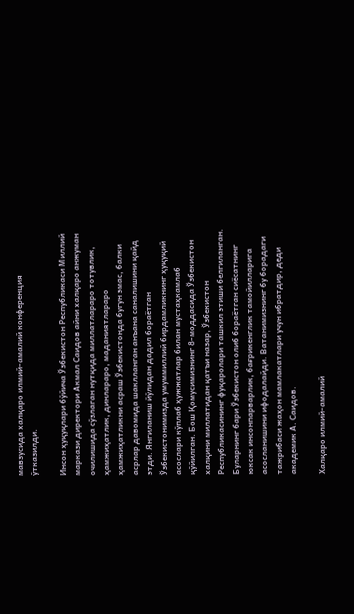мавзусида халқаро илмий-амалий конференция ўтказилди.

Инсон ҳуқуқлари бўйича Ўзбекистон Республикаси Миллий маркази директори Акмал Саидов айни халқаро анжуман очилишида сўзлаган нутқида миллатлараро тотувлик, ҳамжиҳатлик, динлараро, маданиятлараро ҳамжиҳатликни асраш Ўзбекистонда бугун эмас, балки асрлар давомида шаклланган анъана саналишини қайд этди. Янгиланиш йўлидан дадил бораётган Ўзбекистонимизда умуммиллий бирдамликнинг ҳуқуқий асослари кўплаб ҳужжатлар билан мустаҳкамлаб қўйилган. Бош Қомусимизнинг 8-моддасида Ўзбекистон халқини миллатидан қатъи назар, Ўзбекистон Республикасининг фуқаролари ташкил этиши белгиланган. Буларнинг бари Ўзбекистон олиб бораётган сиёсатнинг юксак инсонпарварлик, бағрикенглик тамойилларига асосланишини ифодалайди. Ватанимизнинг бу борадаги тажрибаси жаҳон мамлакатлари учун ибратдир, деди академик А. Саидов.

Халқаро илмий-амалий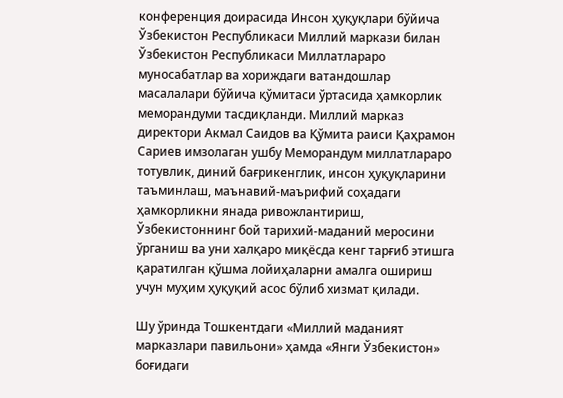конференция доирасида Инсон ҳуқуқлари бўйича Ўзбекистон Республикаси Миллий маркази билан Ўзбекистон Республикаси Миллатлараро муносабатлар ва хориждаги ватандошлар масалалари бўйича қўмитаси ўртасида ҳамкорлик меморандуми тасдиқланди. Миллий марказ директори Акмал Саидов ва Қўмита раиси Қаҳрамон Сариев имзолаган ушбу Меморандум миллатлараро тотувлик, диний бағрикенглик, инсон ҳуқуқларини таъминлаш, маънавий-маърифий соҳадаги ҳамкорликни янада ривожлантириш, Ўзбекистоннинг бой тарихий-маданий меросини ўрганиш ва уни халқаро миқёсда кенг тарғиб этишга қаратилган қўшма лойиҳаларни амалга ошириш учун муҳим ҳуқуқий асос бўлиб хизмат қилади.

Шу ўринда Тошкентдаги «Миллий маданият марказлари павильони» ҳамда «Янги Ўзбекистон» боғидаги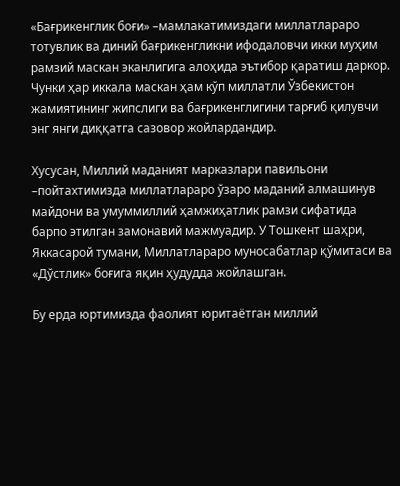«Бағрикенглик боғи» –мамлакатимиздаги миллатлараро тотувлик ва диний бағрикенгликни ифодаловчи икки муҳим рамзий маскан эканлигига алоҳида эътибор қаратиш даркор. Чунки ҳар иккала маскан ҳам кўп миллатли Ўзбекистон жамиятининг жипслиги ва бағрикенглигини тарғиб қилувчи энг янги диққатга сазовор жойлардандир.

Хусусан, Миллий маданият марказлари павильони –пойтахтимизда миллатлараро ўзаро маданий алмашинув майдони ва умуммиллий ҳамжиҳатлик рамзи сифатида барпо этилган замонавий мажмуадир. У Тошкент шаҳри, Яккасарой тумани, Миллатлараро муносабатлар қўмитаси ва «Дўстлик» боғига яқин ҳудудда жойлашган.

Бу ерда юртимизда фаолият юритаётган миллий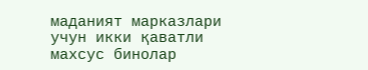маданият марказлари учун икки қаватли махсус бинолар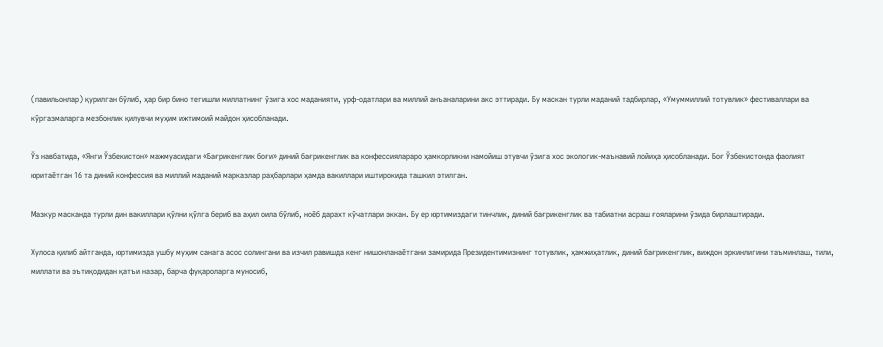(павильонлар) қурилган бўлиб, ҳар бир бино тегишли миллатнинг ўзига хос маданияти, урф-одатлари ва миллий анъаналарини акс эттиради. Бу маскан турли маданий тадбирлар, «Умуммиллий тотувлик» фестиваллари ва кўргазмаларга мезбонлик қилувчи муҳим ижтимоий майдон ҳисобланади.

Ўз навбатида, «Янги Ўзбекистон» мажмуасидаги «Бағрикенглик боғи» диний бағрикенглик ва конфессиялараро ҳамкорликни намойиш этувчи ўзига хос экологик-маънавий лойиҳа ҳисобланади. Боғ Ўзбекистонда фаолият юритаётган 16 та диний конфессия ва миллий маданий марказлар раҳбарлари ҳамда вакиллари иштирокида ташкил этилган.

Мазкур масканда турли дин вакиллари қўлни қўлга бериб ва аҳил оила бўлиб, ноёб дарахт кўчатлари эккан. Бу ер юртимиздаги тинчлик, диний бағрикенглик ва табиатни асраш ғояларини ўзида бирлаштиради.

Хулоса қилиб айтганда, юртимизда ушбу муҳим санага асос солингани ва изчил равишда кенг нишонланаётгани замирида Президентимизнинг тотувлик, ҳамжиҳатлик, диний бағрикенглик, виждон эркинлигини таъминлаш, тили, миллати ва эътиқодидан қатъи назар, барча фуқароларга муносиб,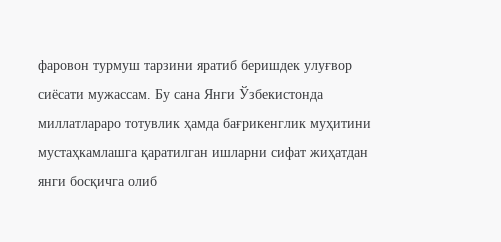фаровон турмуш тарзини яратиб беришдек улуғвор сиёсати мужассам. Бу сана Янги Ўзбекистонда миллатлараро тотувлик ҳамда бағрикенглик муҳитини мустаҳкамлашга қаратилган ишларни сифат жиҳатдан янги босқичга олиб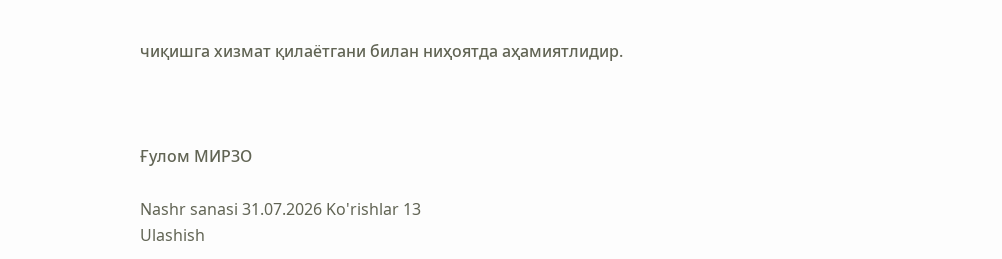чиқишга хизмат қилаётгани билан ниҳоятда аҳамиятлидир.



Ғулом МИРЗО

Nashr sanasi 31.07.2026 Ko'rishlar 13
Ulashish